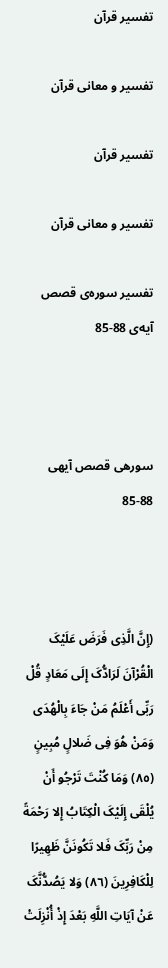تفسیر قرآن

تفسیر و معانی قرآن

تفسیر قرآن

تفسیر و معانی قرآن

تفسیر سوره‌ی قصص آیه‌ی 88-85



سورهی قصص آیهی 88-85



(إِنَّ الَّذِی فَرَضَ عَلَیْکَ الْقُرْآنَ لَرَادُّکَ إِلَى مَعَادٍ قُلْ رَبِّی أَعْلَمُ مَنْ جَاءَ بِالْهُدَى وَمَنْ هُوَ فِی ضَلالٍ مُبِینٍ (٨٥) وَمَا کُنْتَ تَرْجُو أَنْ یُلْقَى إِلَیْکَ الْکِتَابُ إِلا رَحْمَةً مِنْ رَبِّکَ فَلا تَکُونَنَّ ظَهِیرًا لِلْکَافِرِینَ (٨٦) وَلا یَصُدُّنَّکَ عَنْ آیَاتِ اللَّهِ بَعْدَ إِذْ أُنْزِلَتْ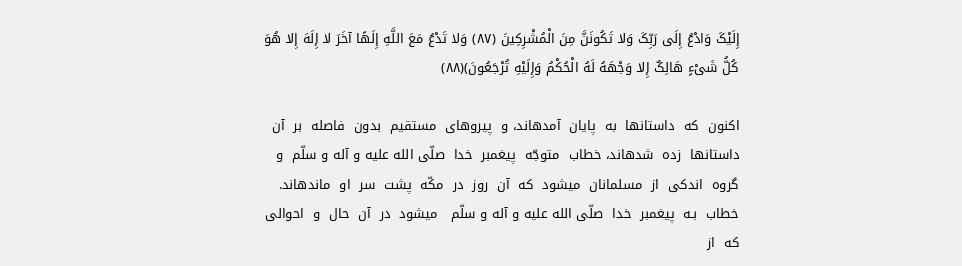إِلَیْکَ وَادْعُ إِلَى رَبِّکَ وَلا تَکُونَنَّ مِنَ الْمُشْرِکِینَ (٨٧) وَلا تَدْعُ مَعَ اللَّهِ إِلَهًا آخَرَ لا إِلَهَ إِلا هُوَ کُلُّ شَیْءٍ هَالِکٌ إِلا وَجْهَهُ لَهُ الْحُکْمُ وَإِلَیْهِ تُرْجَعُونَ)(٨٨)

اکنون  که  داستانها  به  پایان  آمدهاند، و  پیروهای  مستقیم  بدون  فاصله  بر  آن  داستانها  زده  شدهاند، خطاب  متوجّه  پیغمبر  خدا  صلّی الله علیه و آله و سلّم  و گروه  اندکی  از  مسلمانان  میشود  که  آن  روز  در  مکّه  پشت  سر  او  ماندهاند.  خطاب  بـه  پیغمبر  خدا  صلّی الله علیه و آله و سلّم   میشود  در  آن  حال  و  احوالی که  از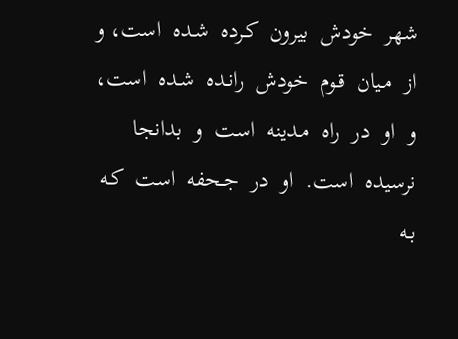شهر  خودش  بیرون  کـرده  شـده  است، و  از  مـیان  قـوم  خودش  رانـده  شـده  است، و  او  در  راه  مـدینه  است  و  بدانجا  نرسیده  است.  او  در  جـحفه  است  کـه  بـه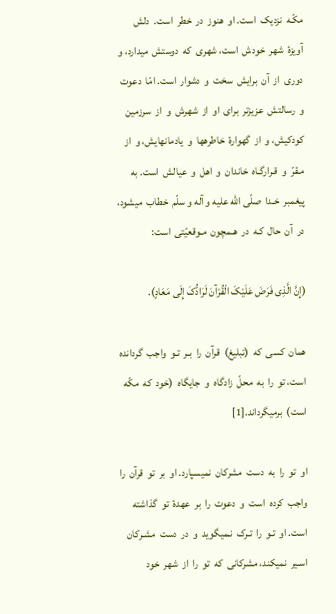مکّـه  نزدیک  است. او  هنوز  در  خطر  است.  دلش  آویزۀ  شهر  خودش  است، شهری  که  دوستش  میدارد، و  دوری  از  آن  برایش  سخت  و  دشوار  است. امّا  دعوت  و  رسالتش  عزیزتر  برای  او  از  شهرش  و  از  سرزمین  کودکیش، و  از  گهوارۀ  خاطرهها  و  یادمانهایش، و  از  مـقرّ  و  قـرارگـاه  خاندان  و  اهل  و  عیالش  است. به  پیغمبر  خـدا  صلّی الله علیه و آله و سلّم  خطاب  میشود، در  آن  حال  کـه  در  هـمچون  مـوقعیّتی  است:

(إِنَّ الَّذِی فَرَضَ عَلَیْکَ الْقُرْآنَ لَرَادُّکَ إِلَى مَعَادٍ).

همان  کسی  که  (تبلیغ)  قرآن  را  بـر  تـو  واجب  گردانده  است، تو  را  به  محلّ  زادگاه  و  جایگاه  (خود  که  مکّه  است)  برمیگرداند.[1]

او  تو  را  به  دست  مشرکان  نمیسپارد. او  بر  تو  قرآن  را  واجب  کرده  است  و  دعوت  را  بر  عهدۀ  تو  گذاشته  است. او  تـو  را  تـرک  نـمیگوید  و  در  دست  مشـرکان  اسـیر  نمیکند، مشرکانی  که  تو  را  از  شهر  خود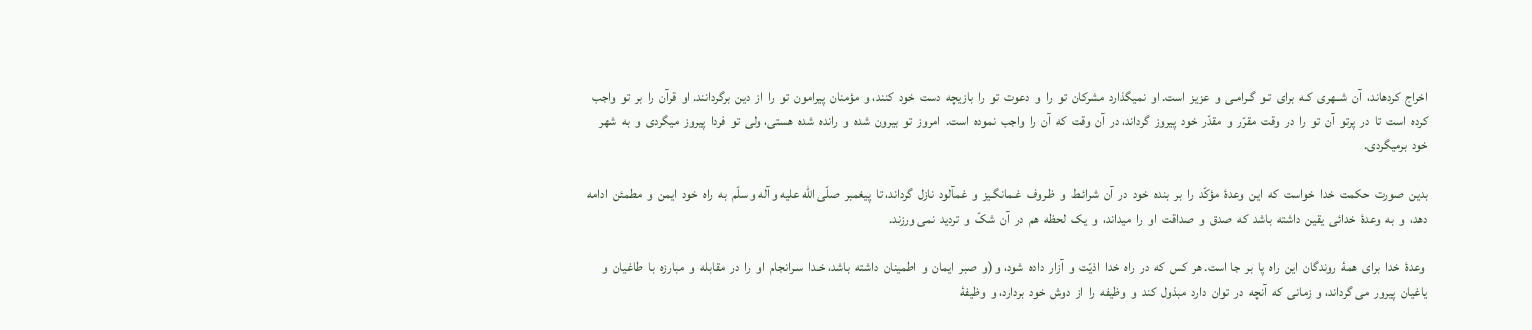اخراج  کردهاند،  آن  شــهری  کـه  برای  تـو  گـرامـی  و  عزیز  است. او  نمیگذارد  مشرکان  تو  را  و  دعوت  تو  را  بازیچه  دست  خود  کنند، و  مؤمنان  پیرامون  تو  را  از  دین  برگردانند. او  قرآن  را  بر  تو  واجب کرده  است  تا  در  پرتو  آن  تو  را  در  وقت  مقرّر  و  مقدّر  خود  پیروز  گرداند، در  آن  وقت  که  آن  را  واجب  نموده  است.  امروز  تو  بیرون  شده  و  رانده  شده  هستی، ولی  تو  فردا  پیروز  میگردی  و  به  شهر  خود  برمیگردی‌.

بدین  صورت  حکمت  خدا  خواست  که  این  وعدۀ  مؤکّد  را  بر  بنده  خود  در  آن  شرائـط  و  ظـروف  غـمانگـیز  و  غمآلود  نازل  گرداند، تا  پیغمبر  صلّی الله علیه و آله و سلّم  به  راه  خود  ایمن  و  مطمئن  ادامه  دهد،  و  به  وعدۀ  خدائی  یقین  داشته  باشد  که  صدق  و  صداقت  او  را  میداند،  و  یک  لحظه  هم  در  آن  شکّ  و  تردید  نمی ورزند.

 وعدۀ  خدا  برای  همۀ  روندگان  این  راه  پا  بر  جا است. هر  کس  که  در  راه  خدا  اذیّت  و  آزار  داده  شود، و (و  صبر  ایمان  و  اطمینان  داشته  باشد، خـدا  سـرانجام  او  را  در  مقابله  و  مبارزه  با  طاغیان  و  یاغیان  پیرور  می گرداند، و  زمانی  که  آنچه  در  توان  دارد  مبذول  کند  و  وظیفه  را  از  دوش  خود  بردارد، و  وظیفۀ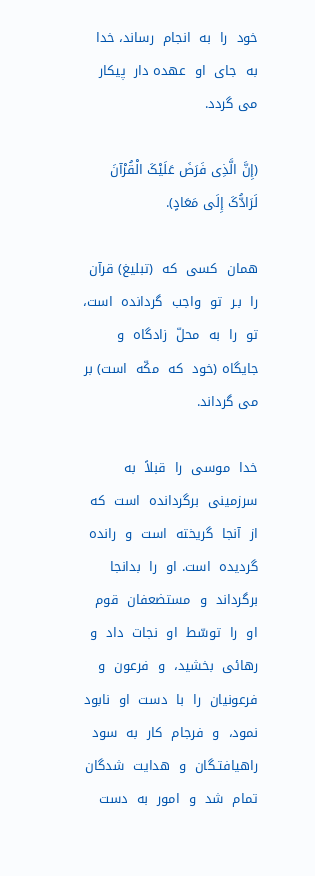خود  را  به  انجام  رساند، خدا  به  جای  او  عهده دار  پیکار  می گردد.

(إِنَّ الَّذِی فَرَضَ عَلَیْکَ الْقُرْآنَ لَرَادُّکَ إِلَى مَعَادٍ).

همان  کسی  که  (تبلیغ) قرآن  را  بـر  تو  واجب  گردانده  است، تو  را  به  محلّ  زادگاه  و  جایگاه (خود  که  مکّه  است) بر می گرداند.

خدا  موسی  را  قبلاً  به  سرزمینی  برگردانده  است  که  از  آنجا  گریخته  است  و  رانده  گردیده  است. او  را  بدانجا  برگرداند  و  مستضعفان  قوم  او  را  توسّط  او  نجات  داد  و  رهائی  بخشید،  و  فرعون  و  فرعونیان  را  با  دست  او  نابود  نمود،  و  فرجام  کار  به  سود  راهیافتـگان  و  هدایت  شدگان  تمام  شد  و  امور  به  دست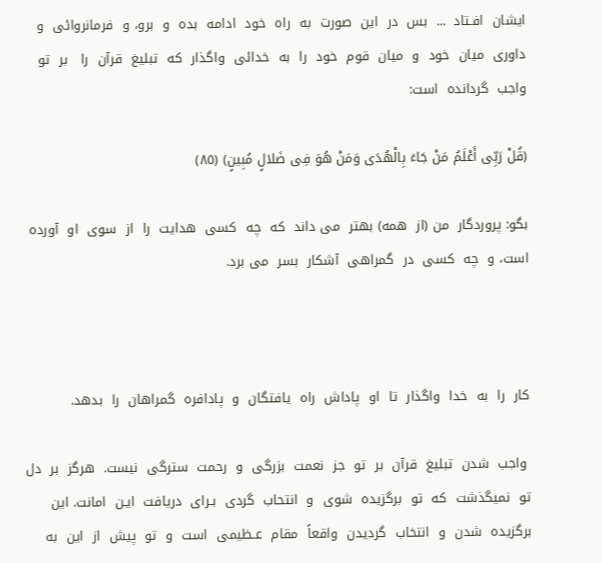ایشان  افـتاد  ...  بس  در  این  صورت  به  راه  خود  ادامه  بده  و  برو، و  فرمانروائی  و  داوری  میان  خود  و  میان  قوم  خود  را  به  خدائی  واگذار  که  تبلیغ  قرآن  را   بر  تو  واجب  گردانده  است:

(قُلْ رَبِّی أَعْلَمُ مَنْ جَاءَ بِالْهُدَى وَمَنْ هُوَ فِی ضَلالٍ مُبِینٍ) (٨٥)

بگو: پروردگار  من (از  همه) بهتر  می داند  که  چه  کسی  هدایت  را  از  سوی  او  آورده  است، و  چه  کسی  در  گمراهی  آشکار  بسر  می برد.



کار  را  به  خدا  واگذار  تا  او  پاداش  راه  یافتگان  و  پادافره  گمراهان  را  بدهد.

 واجب  شدن  تبلیغ  قرآن  بر  تو  جز  نعمت  بزرگی  و  رحمت  سترگی  نیست.  هرگز  بر  دل  تو  نمیگذشت  که  تو  برگزیده  شوی  و  انتحاب  گردی  بـرای  دریافت  ایـن  امانت. این  برگزیده  شدن  و  انتخاب  گردیدن  واقعاً  مقام  عـظیمی  است  و  تو  پیش  از  این  به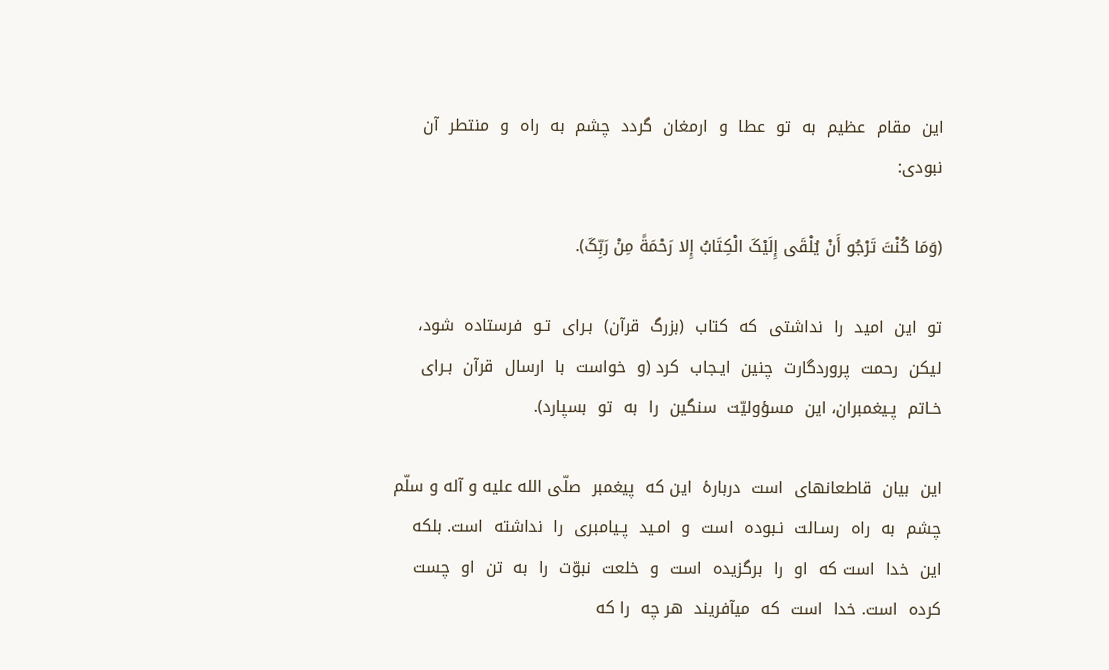این  مقام  عظیم  به  تو  عطا  و  ارمغان  گردد  چشم  به  راه  و  منتطر  آن  نبودی:

(وَمَا کُنْتَ تَرْجُو أَنْ یُلْقَى إِلَیْکَ الْکِتَابُ إِلا رَحْمَةً مِنْ رَبِّکَ).

تو  این  امید  را  نداشتی  که  کتاب  (بزرگ  قرآن)  بـرای  تـو  فرستاده  شود،  لیکن  رحمت  پروردگارت  چنین  ایـجاب  کرد (و  خواست  با  ارسال  قرآن  بـرای  خـاتم  پـیغمبران، این  مسؤولیّت  سنگین  را  به  تو  بسپارد).

این  بیان  قاطعانهای  است  دربارۀ  این که  پیغمبر  صلّی الله علیه و آله و سلّم  چشم  به  راه  رسـالت  نـبوده  است  و  امـید  پـیامبری  را  نداشته  است. بلکه  این  خدا  است که  او  را  برگزیده  است  و  خلعت  نبوّت  را  به  تن  او  چست کرده  است. خدا  است  که  میآفریند  هر چه  را که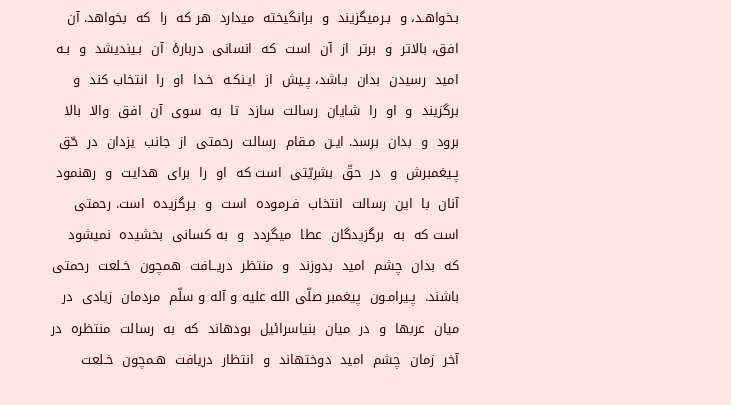بـخواهـد، و  بـرمیگزیند  و  برانگیخته  میدارد  هر که  را  که  بخواهد. آن  افق، بالاتر  و  برتر  از  آن  است  که  انسانی  دربارۀ  آن  بـیندیشد  و  بـه  امید  رسیدن  بدان  بـاشد، پـیش  از  ایـنکـه  خـدا  او  را  انتخاب کند  و  برگزیند  و  او  را  شایان  رسالت  سازد  تا  به  سوی  آن  افق  والا  بالا  برود  و  بدان  برسد. ایـن  مـقام  رسالت  رحمتی  از  جانب  یزدان  در  حّق  پـیغمبرش  و  در  حقّ  بشریّتی  است که  او  را  برای  هدایت  و  رهنمود  آنان  با  این  رسالت  انتخاب  فـرموده  است  و  بـرگزیده  است. رحمتی  است که  به  برگزیدگان  عطا  میگردد  و  به کسانی  بخشیده  نمیشود  که  بدان  چشم  امید  بدوزند  و  منتظر  دریــافت  همچون  خـلعت  رحمتی  باشند.  پـیرامـون  پیغمبر صلّی الله علیه و آله و سلّم  مردمان  زیادی  در  میان  عربها  و  در  میان  بنیاسرائیل  بودهاند  که  به  رسالت  منتظره  در  آخر  زمان  چشم  امید  دوختهاند  و  انتظار  دریافت  هـمچون  خـلعت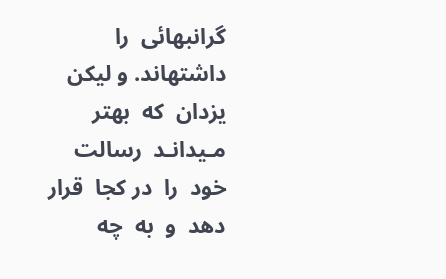گرانبهائی  را  داشتهاند. و لیکن  یزدان  که  بهتر  مـیدانـد  رسالت  خود  را  در کجا  قرار  دهد  و  به  چه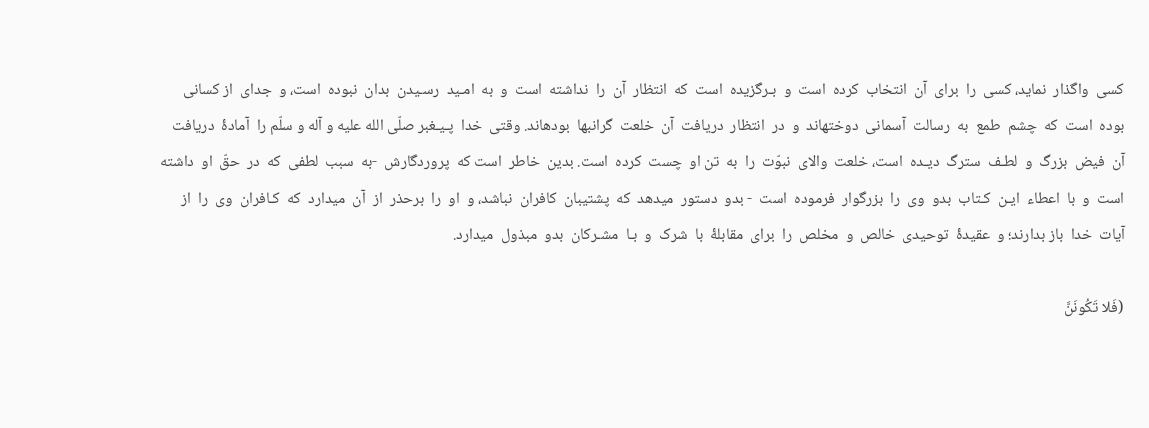کسی  واگذار  نماید، کسی  را  برای  آن  انتخاب  کرده  است  و  بـرگزیده  است  که  انتظار  آن  را  نداشته  است  و  به  امـید  رسـیدن  بدان  نبوده  است، و  جدای  از کسانی  بوده  است  که  چشم  طمع  به  رسالت  آسمانی  دوختهاند  و  در  انتظار  دریافت  آن  خلعت  گرانبها  بودهاند. وقتی  خدا  پـیـغبر صلّی الله علیه و آله و سلّم را  آمادۀ  دریافت  آن  فیض  بزرگ  و  لطـف  سترگ  دیـده  است، خلعت  والای  نبوّت  را  به  تن او  چست  کرده  است. بدین  خاطر  است که  پروردگارش  -به  سبب  لطفی  که  در  حقّ  او  داشته  است  و  با  اعطاء  ایـن  کـتاب  بدو  وی  را  بزرگوار  فرموده  است  - بدو  دستور  میدهد  که  پشتیبان  کافران  نباشد، و  او  را  برحذر  از  آن  میدارد  که  کـافران  وی  را  از  آیات  خدا  باز بدارند؛ و  عقیدۀ  توحیدی  خالص  و  مخلص  را  برای  مقابلۀ  با  شرک  و  بـا  مشـرکان  بدو  مبذول  میدارد.

(فَلا تَکُونَنَّ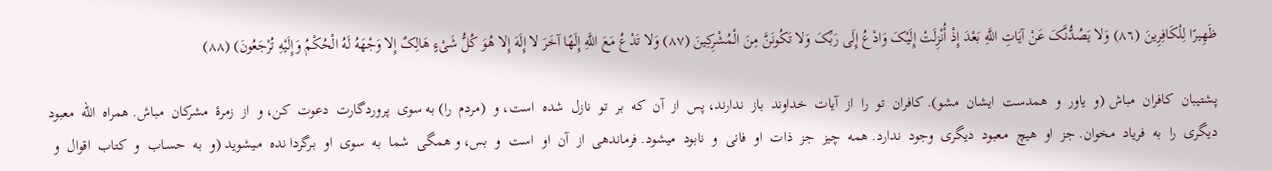ظَهِیرًا لِلْکَافِرِینَ (٨٦) وَلا یَصُدُّنَّکَ عَنْ آیَاتِ اللَّهِ بَعْدَ إِذْ أُنْزِلَتْ إِلَیْکَ وَادْعُ إِلَى رَبِّکَ وَلا تَکُونَنَّ مِنَ الْمُشْرِکِینَ (٨٧) وَلا تَدْعُ مَعَ اللَّهِ إِلَهًا آخَرَ لا إِلَهَ إِلا هُوَ کُلُّ شَیْءٍ هَالِکٌ إِلا وَجْهَهُ لَهُ الْحُکْمُ وَإِلَیْهِ تُرْجَعُونَ) (٨٨)

پشتیبان  کافران  مباش (و  یاور  و  همدست  ایشان  مشو). کافران  تو  را  از  آیات  خداوند  باز  ندارند، پس  از  آن  که  بر  تو  نازل  شده  است، و  (مردم  را) به سوی  پروردگارت  دعوت  کن، و  از  زمرۀ  مشرکان  مباش. همراه  الله  معبود  دیگری  را  به  فریاد  مخوان. جز  او  هیچ  مـعبود  دیگری  وجود  ندارد. همه  چیز  جز  ذات  او  فانی  و  نابود  میشود. فرماندهی  از  آن  او  است  و  بس، و همگی  شما  به  سوی  او  بـرگردا نده  مـیشوید (و  به  حسـاب  و  کتاب  اقوال  و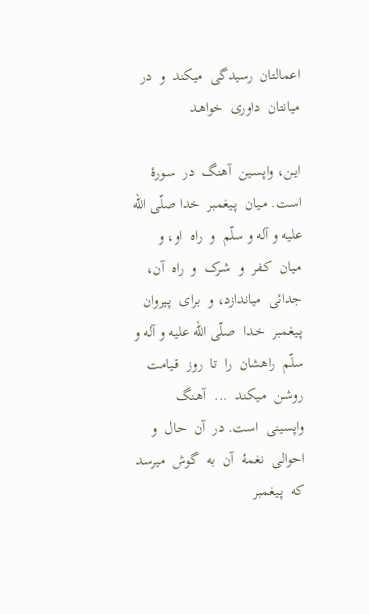اعمالتان  رسیدگی  میکند  و  در  میانتان  داوری  خواهـد

ایـن، واپسـین  آهنگ  در  سـورۀ  است. مـیان  پـیغمبر  خدا صلّی الله علیه و آله و سلّم  و  راه  او، و  مـیان  کـفر  و  شـرک  و  راه  آن، جدائی  میاندازد، و  برای  پـیروان  پـیغمبر  خـدا  صلّی الله علیه و آله و سلّم  راهشان  را  تا  روز  قـیامت  روشـن  مـیکند  ...  آهـنگ  واپسینی  است. در  آن  حال  و  احوالی  نغمۀ  آن  به  گوش  میرسد  که  پـیغمبر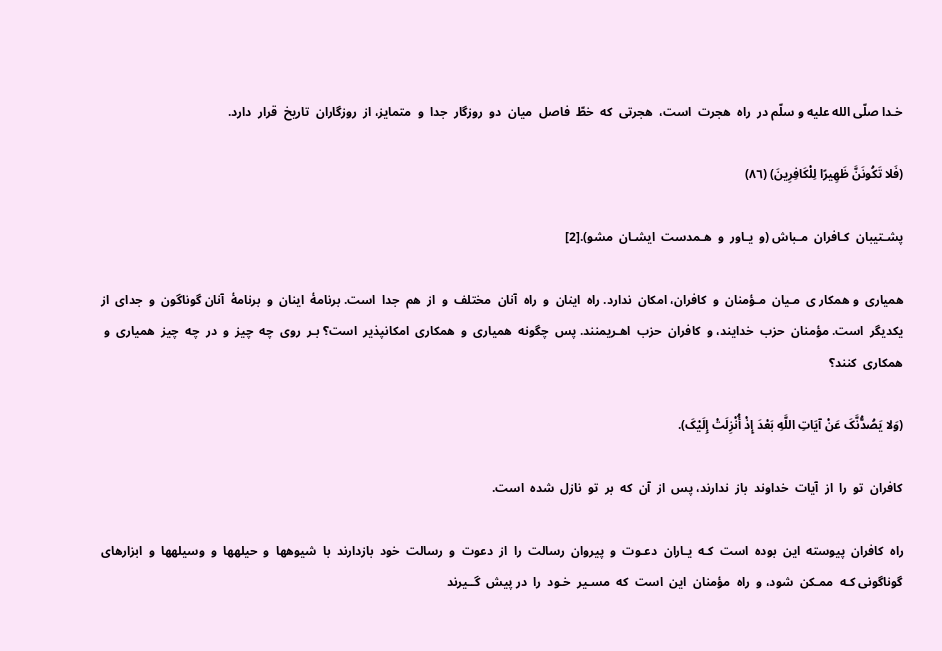خـدا صلّی الله علیه و سلّم در  راه  هجرت  است،  هجرتی  که  خطّ  فاصل  میان  دو  روزگار  جدا  و  متمایز، از  روزگاران  تاریخ  قرار  دارد.

(فَلا تَکُونَنَّ ظَهِیرًا لِلْکَافِرِینَ) (٨٦)

پشـتیبان  کـافران  مـباش (و  یـاور  و  هـمدست  ایشـان  مشو).[2]

همیاری  و همکار ی  مـیان  مـؤمنان  و  کافران، امکان  ندارد. راه  اینان  و  راه  آنان  مختلف  و  از  هم  جدا  است. برنامۀ  اینان  و  برنامۀ  آنان گوناگون  و  جدای  از  یکدیگر  است. مؤمنان  حزب  خدایند، و  کافران  حزب  اهـریمنند. پس  چگونه  همیاری  و  همکاری  امکانپذیر  است؟ بـر  روی  چه  چیز  و  در  چه  چیز  همیاری  و  همکاری  کنند؟

(وَلا یَصُدُّنَّکَ عَنْ آیَاتِ اللَّهِ بَعْدَ إِذْ أُنْزِلَتْ إِلَیْکَ).

کافران  تو  را  از  آیات  خداوند  باز  ندارند، پس  از  آن  که  بر  تو  نازل  شده  است‌.

راه  کافران  پیوسته  این  بوده  است  کـه  یـاران  دعـوت  و  پیروان  رسالت  را  از  دعوت  و  رسالت  خود  بازدارند  با  شیوهها  و  حیلهها  و  وسیلهها  و  ابزارهای گوناگونی کـه  ممـکن  شود، و  راه  مؤمنان  این  است  که  مسـیر  خـود  را  در پیش  گــیرند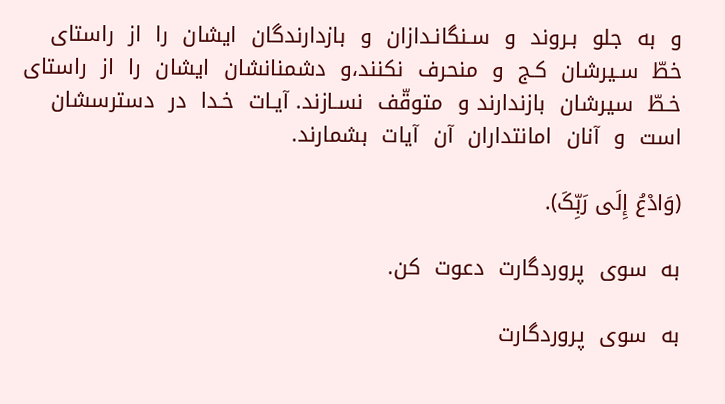و  به  جلو  بـروند  و  سـنگانـدازان  و  بازدارندگان  ایشان  را  از  راستای  خطّ  سـیرشان  کـج  و  منحرف  نکنند،و  دشمنانشان  ایشان  را  از  راستای  خـطّ  سیرشان  بازندارند و  متوقّف  نسـازند. آیـات  خـدا  در  دسترسشان  است  و  آنان  امانتداران  آن  آیات  بشمارند.

(وَادْعُ إِلَى رَبِّکَ).

به  سوی  پروردگارت  دعوت  کن‌.

به  سوی  پروردگارت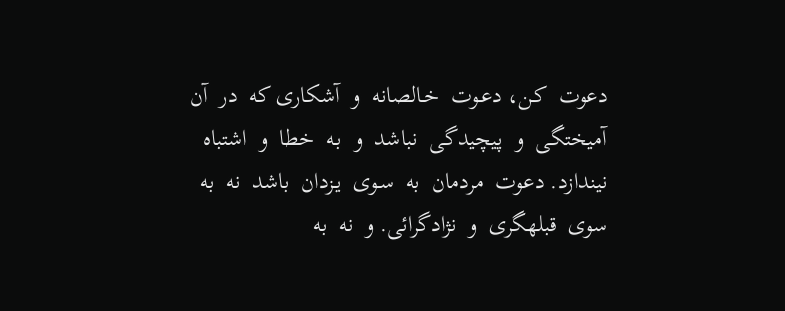دعوت  کـن، دعـوت  خـالصانه  و  آشکاری که  در  آن  آمیختگی  و  پیچیدگی  نباشد  و  بـه  خطا  و  اشتباه  نیندازد. دعوت  مردمان  به  سـوی  یـزدان  باشد  نه  به  سوی  قبلهگری  و  نژادگرائی. و  نه  به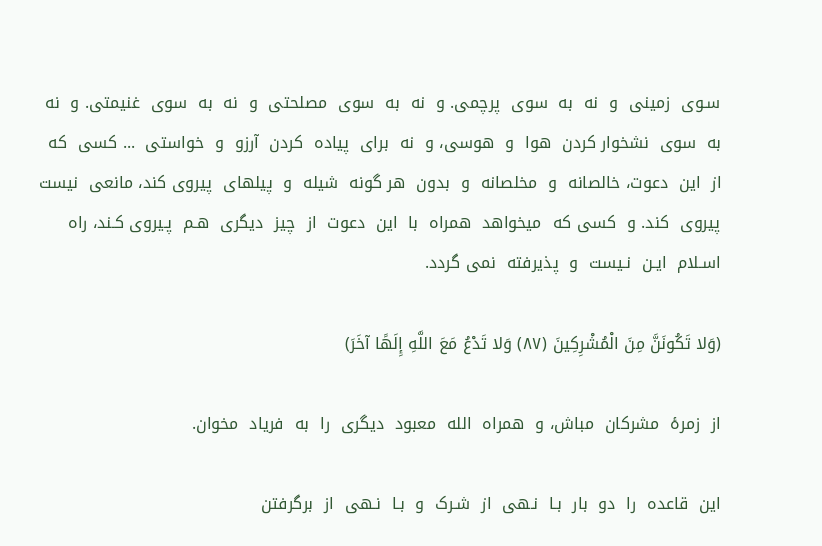سـوی  زمینی  و  نه  به  سوی  پرچمی. و  نه  به  سوی  مصلحتی  و  نه  به  سوی  غنیمتی. و  نه  به  سوی  نشخوار کردن  هوا  و  هوسی، و  نه  برای  پیاده  کردن  آرزو  و  خواستی  ... کسی  که  از  این  دعوت، خالصانه  و  مخلصانه  و  بدون  هر گونه  شیله  و  پیلهای  پیروی کند، مانعی  نیست  پیروی  کند. و  کسی که  میخواهد  همراه  با  این  دعوت  از  چیز  دیگری  هـم  پـیروی کـند، راه  اسـلام  ایـن  نـیست  و  پذیرفته  نمی گردد.

(وَلا تَکُونَنَّ مِنَ الْمُشْرِکِینَ (٨٧) وَلا تَدْعُ مَعَ اللَّهِ إِلَهًا آخَرَ)

از  زمرۀ  مشرکان  مباش، و  همراه  الله  معبود  دیگری  را  به  فریاد  مخوان‌.

این  قاعده  را  دو  بار  بـا  نـهی  از  شـرک  و  بـا  نـهی  از  برگرفتن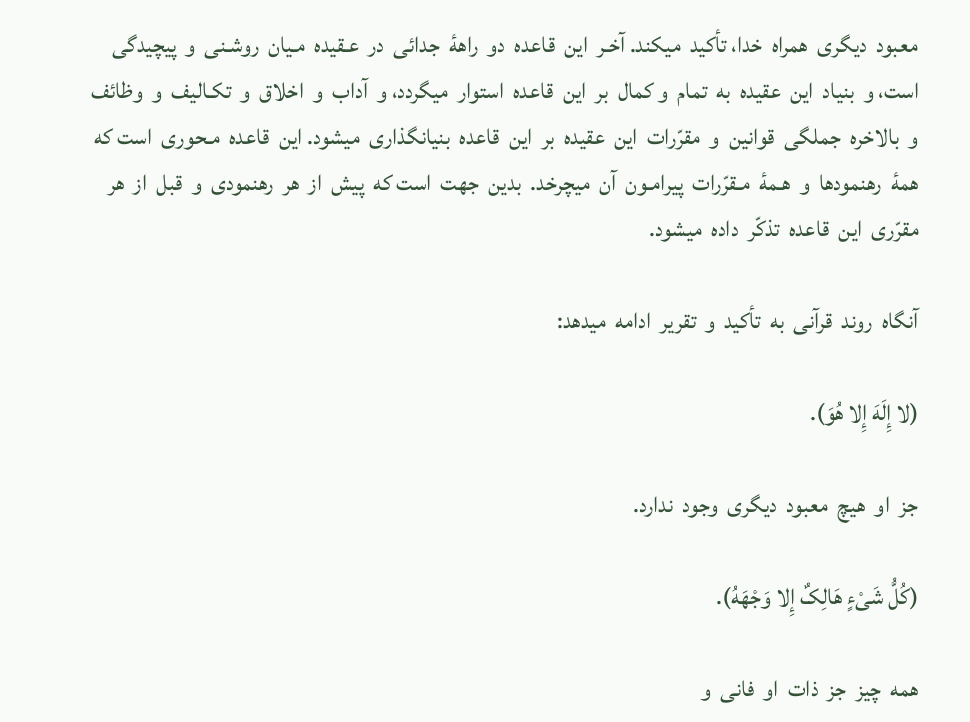معبود  دیگری  همراه  خدا، تأکید  میکند. آخـر  این  قاعده  دو  راهۀ  جدائی  در  عـقیده  مـیان  روشـنی  و  پیچیدگی  است، و  بنیاد  این  عقیده  به  تمام  و کمال  بر  این  قاعده  استوار  میگردد، و  آداب  و  اخلاق  و  تکـالیف  و  وظائف  و  بالاخره  جملگی  قوانین  و  مقرّرات  این  عقیده  بر  این  قاعده  بنیانگذاری  میشود. این  قاعده  مـحوری  است که  همۀ  رهنمودها  و  هـمۀ  مـقرّرات  پیرامـون  آن  میچرخد.  بدین  جهت  است که  پیش  از  هر  رهنمودی  و  قبل  از  هر  مقرّری  این  قاعده  تذکّر  داده  میشود.

آنگاه  روند  قرآنی  به  تأکید  و  تقریر  ادامه  میدهد:

(لا إِلَهَ إِلا هُوَ).

جز  او  هیچ  معبود  دیگری  وجود  ندارد.

(کُلُّ شَیْءٍ هَالِکٌ إِلا وَجْهَهُ).

همه  چیز  جز  ذات  او  فانی  و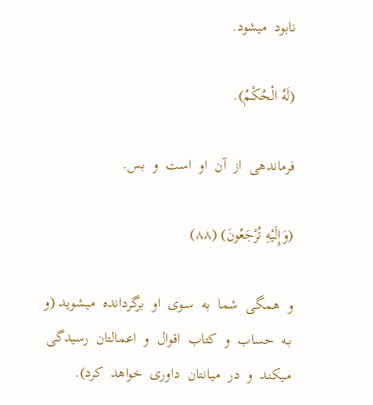نابود  میشود.

(لَهُ الْحُکْمُ).

فرماندهی  از  آن  او  است  و  بس‌.

(وَإِلَیْهِ تُرْجَعُونَ) (٨٨)

و  همگی  شما  به  سـوی  او  برگردانده  میشوید (و  بـه  حساب  و  کتاب  اقوال  و  اعمالتان  رسیدگی  مـیکند  و  در  میـانتان  داوری  خواهد  کرد).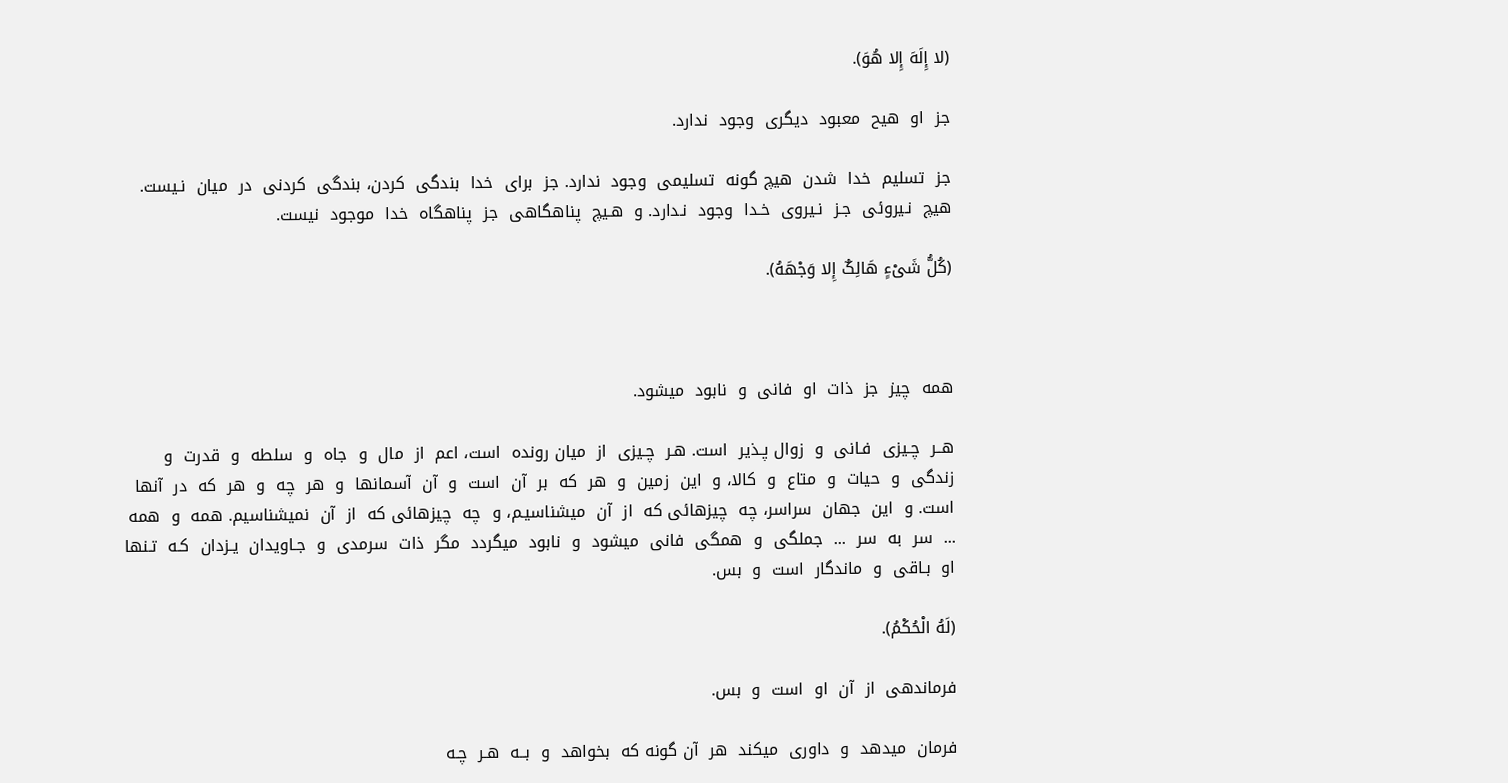(لا إِلَهَ إِلا هُوَ).

جز  او  هیح  معبود  دیگری  وجود  ندارد.

جز  تسلیم  خدا  شدن  هیچ گونه  تسلیمی  وجود  ندارد. جز  برای  خدا  بندگی  کردن، بندگی  کردنی  در  میان  نـیست. هیچ  نـیروئی  جـز  نـیروی  خـدا  وجود  نـدارد. و  هـیچ  پناهگاهی  جز  پناهگاه  خدا  موجود  نیست‌.

(کُلُّ شَیْءٍ هَالِکٌ إِلا وَجْهَهُ).



همه  چیز  جز  ذات  او  فانی  و  نابود  میشود.

هــر  چـیزی  فـانی  و  زوال پـذیر  است. هـر  چـیزی  از  میان رونده  است، اعم  از  مال  و  جاه  و  سلطه  و  قدرت  و  زندگی  و  حیات  و  متاع  و  کالا، و  این  زمین  و  هر  که  بر  آن  است  و  آن  آسمانها  و  هر  چه  و  هر  که  در  آنها  است. و  این  جهان  سراسر، چه  چیزهائی که  از  آن  میشناسیـم، و  چه  چیزهائی که  از  آن  نمیشناسیم. همه  و  همه  ...  سر  به  سر  ...  جملگی  و  همگی  فانی  میشود  و  نابود  میگردد  مگر  ذات  سرمدی  و  جـاویدان  یـزدان  کـه  تـنها  او  بـاقی  و  ماندگار  است  و  بس‌.

(لَهُ الْحُکْمُ).

فرماندهی  از  آن  او  است  و  بس‌.

فرمان  میدهد  و  داوری  میکند  هر  آن گونه که  بخواهد  و  بــه  هـر  چـه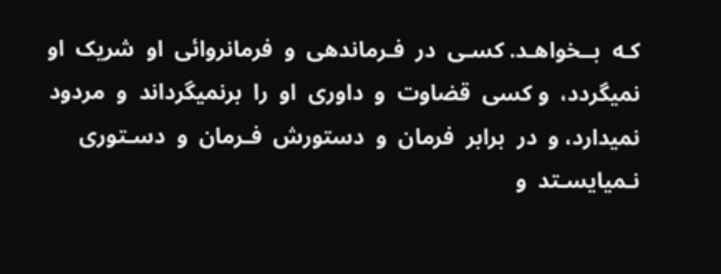کـه  بــخواهـد. کسـی  در  فـرماندهی  و  فرمانروائی  او  شریک  او  نمیگردد،  و کسی  قضاوت  و  داوری  او  را  برنمیگرداند  و  مردود  نمیدارد، و  در  برابر  فرمان  و  دستورش  فـرمان  و  دسـتوری  نـمیایسـتد  و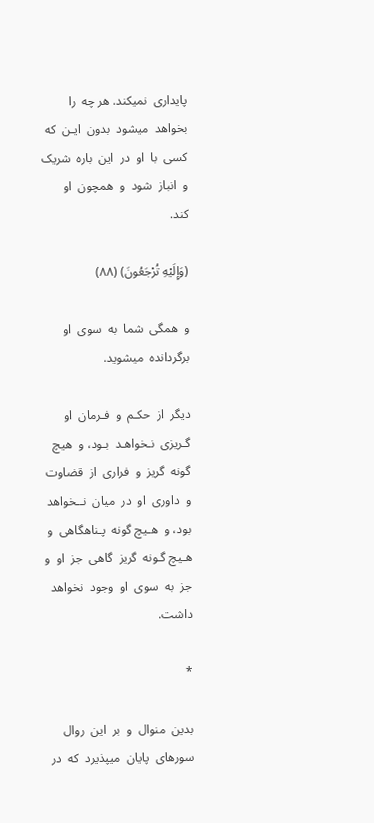پایداری  نمیکند. هر چه  را  بخواهد  میشود  بدون  ایـن  که  کسی  با  او  در  این  باره  شریک  و  انباز  شود  و  همچون  او  کند.

(وَإِلَیْهِ تُرْجَعُونَ) (٨٨)

و  همگی  شما  به  سوی  او  برگردانده  میشوید.

دیگر  از  حکـم  و  فـرمان  او  گـریزی  نـخواهـد  بـود، و  هیچ گونه  گریز  و  فراری  از  قضاوت  و  داوری  او  در  میان  نــخواهد  بود، و  هـیچ گونه  پـناهگاهی  و  هـیچ گـونه  گریز  گاهی  جز  او  و  جز  به  سوی  او  وجود  نخواهد  داشت.

*

بدین  منوال  و  بر  این  روال  سورهای  پایان  میپذیرد  که  در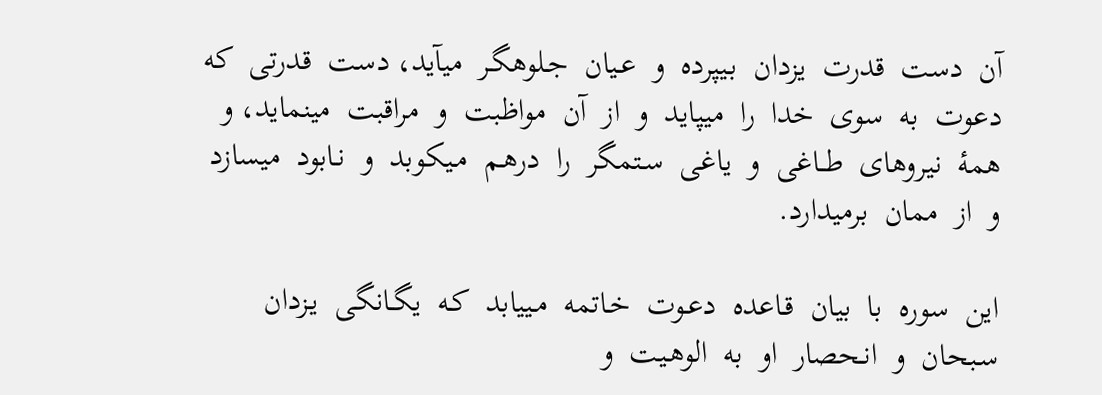آن  دست  قدرت  یزدان  بـیپرده  و  عـیان  جـلوهگـر  میآید، دست  قدرتی  که  دعوت  به  سوی  خدا  را  میپاید  و  از  آن  مواظبت  و  مراقبت  مینماید، و  همۀ  نیروهای  طــاغی  و  یاغی  سـتمگر  را  درهـم  مـیکوبد  و  نـابود  میسازد  و  از  ممان  برمیدارد.

این  سوره  با  بیان  قـاعده  دعـوت  خـاتمه  مـییابد  کـه  یگـانگی  یـزدان  سـبحان  و  انـحصار  او  به  الوهـیت  و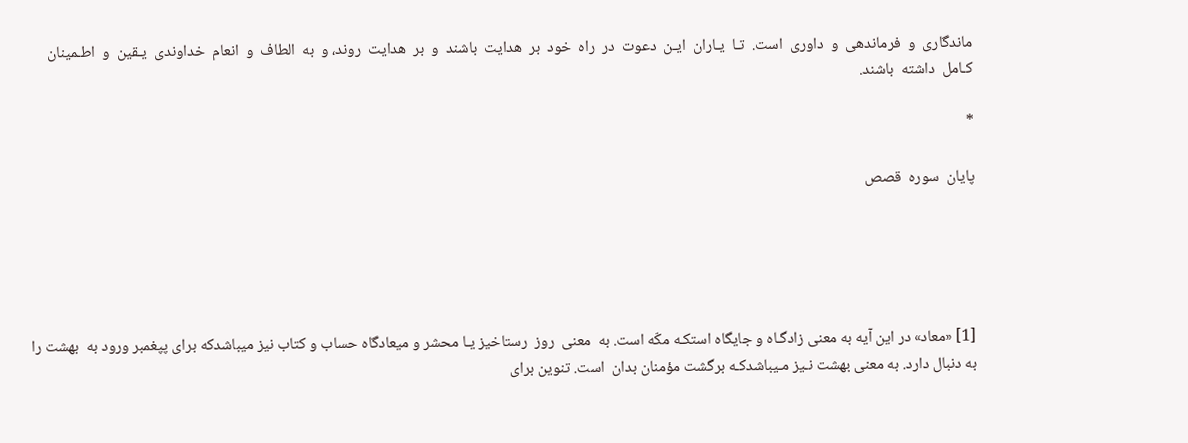ماندگاری  و  فرماندهی  و  داوری  است.  تـا  یـاران  ایـن  دعوت  در  راه  خود  بر  هدایت  باشند  و  بر  هدایت  روند، و  به  الطاف  و  انعام  خداوندی  یـقین  و  اطـمینان  کـامل  داشته  باشند.

*

پایان  سوره  قصص





[1] «معاد» در این آیه به معنی زادگـاه و جایگاه استکـه مکّه است. به  معنی  روز  رستاخیز یـا محشر و میعادگاه حساب و کتاب نیز میباشدکه برای پپغمبر ورود به  بهشت را  به دنبال دارد. به معنی بهشت نـیز مـیباشدکـه برگشت مؤمنان بدان  است. تنوین برای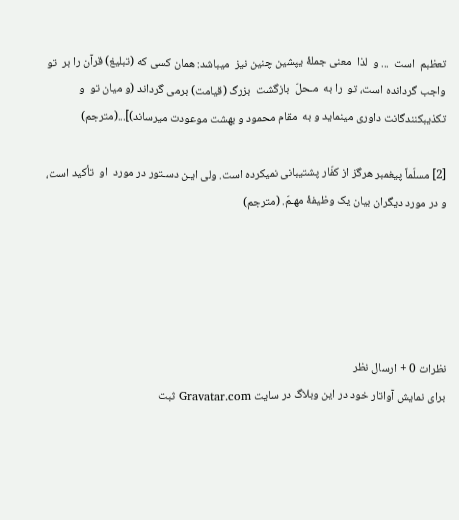تعظبم  است  ... و  لذا  معنی جملۀ یپشین چنین نیز  میباشد: همان کسی که (تبلیغ) قرآن را بر  تو واجب گردانده است، تو  را به  مـحلّ  بازگشت  بزرگ (قیامت) برمی گرداند (و میان تو  و تکذیبکنندگانت داوری مینماید و به  مقام محمود و بهشت موعودت میرساند)]...(مترجم)

[2] مسلّماً پیغمبر هرگز از کفّار پشتیبانی نمیکرده است. ولی ایـن دسـتور در مورد  او  تأکید است، و در مورد دیگران بیان یک وظیفۀ مهـمّ. (مترجم)





نظرات 0 + ارسال نظر
برای نمایش آواتار خود در این وبلاگ در سایت Gravatar.com ثبت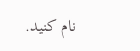نام کنید.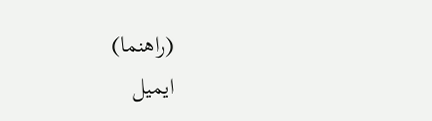(راهنما)
ایمیل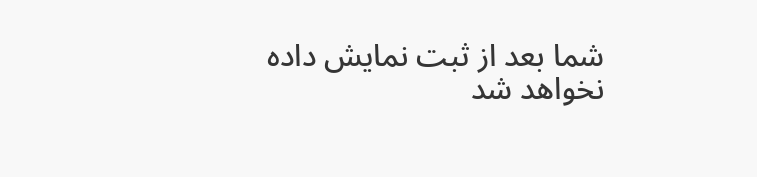شما بعد از ثبت نمایش داده نخواهد شد